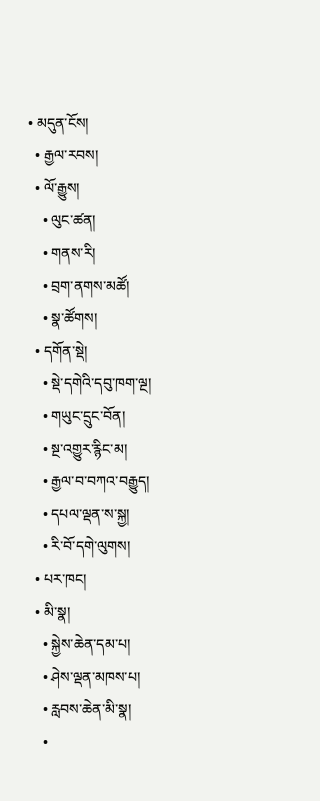• མདུན་ངོས།
  • རྒྱལ་རབས།
  • ལོ་རྒྱུས།
    • ལུང་ཚན།
    • གནས་རི།
    • བྲག་ནགས་མཚོ།
    • སྣ་ཚོགས།
  • དགོན་སྡེ།
    • སྡེ་དགེའི་དབུ་ཁག་ལྔ།
    • གཡུང་དྲུང་བོན།
    • སྔ་འགྱུར་རྙིང་མ།
    • རྒྱལ་བ་བཀའ་བརྒྱུད།
    • དཔལ་ལྡན་ས་སྐྱ།
    • རི་བོ་དགེ་ལུགས།
  • པར་ཁང།
  • མི་སྣ།
    • སྐྱེས་ཆེན་དམ་པ།
    • ཤེས་ལྡན་མཁས་པ།
    • རླབས་ཆེན་མི་སྣ།
    •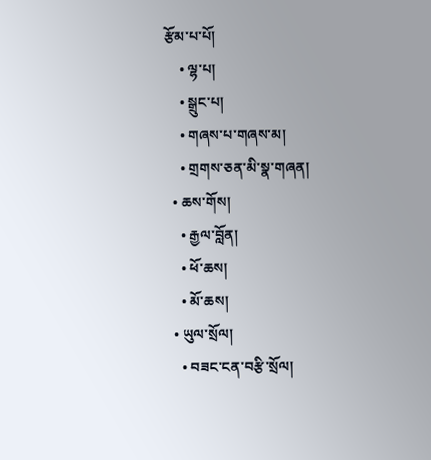རྩོམ་པ་པོ།
    • ལྷ་པ།
    • སྒྲུང་པ།
    • གཞས་པ་གཞས་མ།
    • གྲགས་ཅན་མི་སྣ་གཞན།
  • ཆས་གོས།
    • རྒྱལ་བློན།
    • ཕོ་ཆས།
    • མོ་ཆས།
  • ཡུལ་སྲོལ།
    • བཟང་ངན་བརྩི་སྲོལ།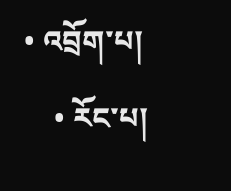• འབྲོག་པ།
    • རོང་པ།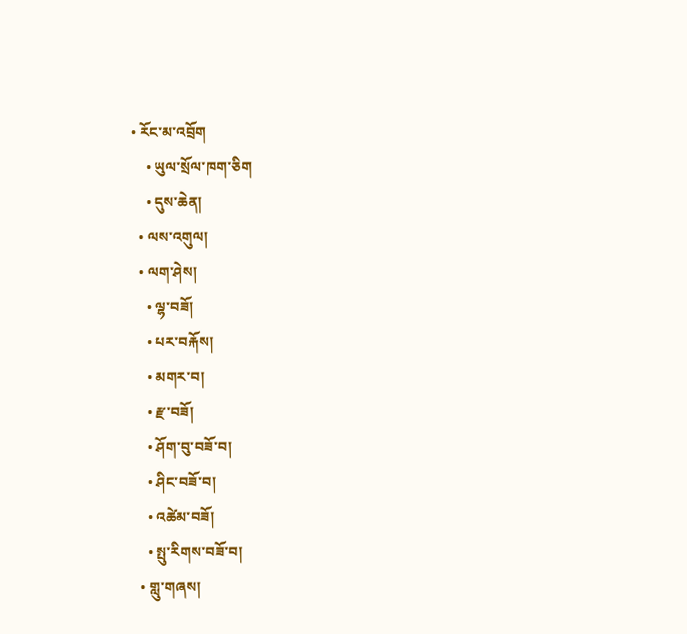• རོང་མ་འབྲོག
    • ཡུལ་སྲོལ་ཁག་ཅིག
    • དུས་ཆེན།
  • ལས་འགུལ།
  • ལག་ཤེས།
    • ལྷ་བཟོ།
    • པར་བརྐོས།
    • མགར་བ།
    • རྫ་བཟོ།
    • ཤོག་བུ་བཟོ་བ།
    • ཤིང་བཟོ་བ།
    • འཚེམ་བཟོ།
    • སྤུ་རིགས་བཟོ་བ།
  • གླུ་གཞས།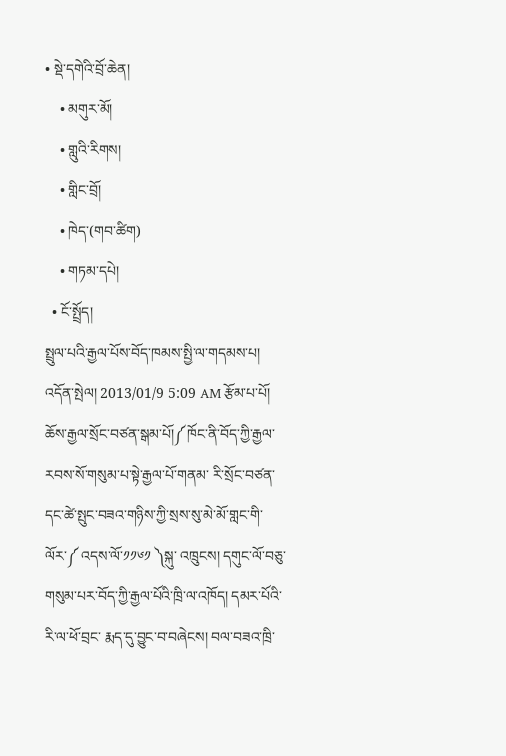• སྡེ་དགེའི་བྲོ་ཆེན།
    • མགུར་མོ།
    • གླུའི་རིགས།
    • གླིང་བྲོ།
    • ཁེད་(གབ་ཚིག)
    • གཏམ་དཔེ།
  • ངོ་སྤྲོད།
སྤྲུལ་པའི་རྒྱལ་པོས་བོད་ཁམས་སྤྱི་ལ་གདམས་པ།
འདོན་སྤེལ། 2013/01/9 5:09 AM རྩོམ་པ་པོ།
ཆོས་རྒྱལ་སྲོང་བཙན་སྒམ་པོ།༼ཁོང་ནི་བོད་ཀྱི་རྒྱལ་རབས་སོ་གསུམ་པ་སྟེ་རྒྱལ་པོ་གནམ་ རི་སྲོང་བཙན་དང་ཚེ་སྤུང་བཟའ་གཉིས་ཀྱི་སྲས་སུ་མེ་མོ་གླང་གི་ལོར་༼ འདས་ལོ་༡༡༦༡ ༽སྐུ་ འཁྲུངས། དགུང་ལོ་བཅུ་གསུམ་པར་བོད་ཀྱི་རྒྱལ་པོའི་ཁྲི་ལ་འཁོད། དམར་པོའི་རི་ལ་ཕོ་བྲང་ རྨད་དུ་བྱུང་བ་བཞེངས། བལ་བཟའ་ཁྲི་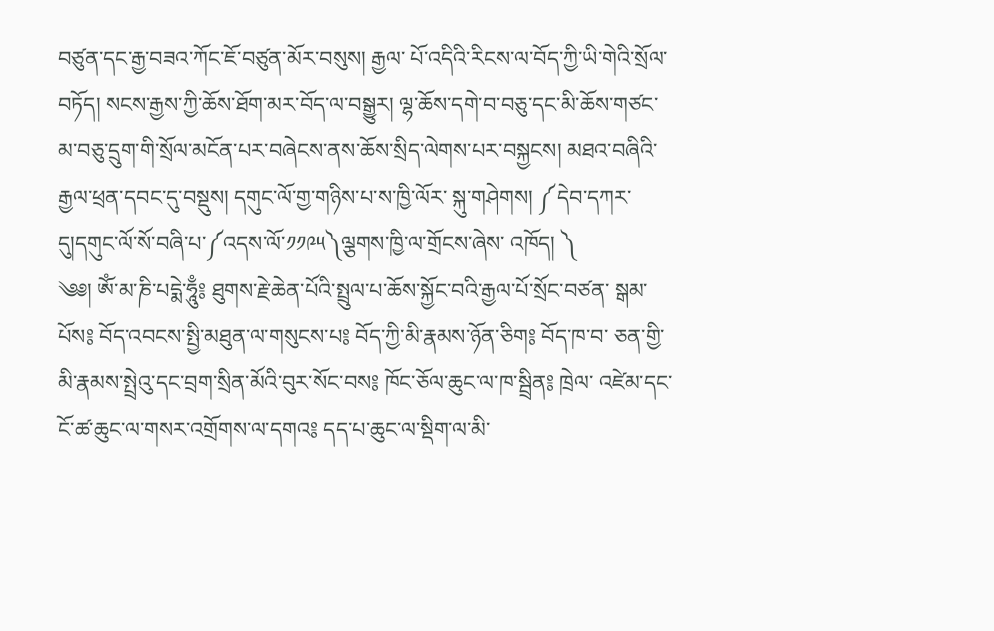བཙུན་དང་རྒྱ་བཟའ་ཀོང་ཇོ་བཙུན་མོར་བསུས། རྒྱལ་ པོ་འདིའི་རིངས་ལ་བོད་ཀྱི་ཡི་གེའི་སྲོལ་བཏོད། སངས་རྒྱས་ཀྱི་ཆོས་ཐོག་མར་བོད་ལ་བསྒྱུར། ལྷ་ཆོས་དགེ་བ་བཅུ་དང་མི་ཆོས་གཙང་མ་བཅུ་དྲུག་གི་སྲོལ་མངོན་པར་བཞེངས་ནས་ཆོས་སྲིད་ལེགས་པར་བསྐྱངས། མཐའ་བཞིའི་རྒྱལ་ཕྲན་དབང་དུ་བསྡུས། དགུང་ལོ་གྱ་གཉིས་པ་ས་ཁྱི་ལོར་ སྐུ་གཤེགས། ༼དེབ་དཀར་དུ།དགུང་ལོ་སོ་བཞི་པ་༼འདས་ལོ་༡༡༩༥༽ལྕགས་ཁྱི་ལ་གྲོངས་ཞེས་ འཁོད། ༽
༄༅། ༀ་མ་ཎི་པདྨེ་ཧཱུྃ༔ ཐུགས་རྗེ་ཆེན་པོའི་སྤྲུལ་པ་ཆོས་སྐྱོང་བའི་རྒྱལ་པོ་སྲོང་བཙན་ སྒམ་པོས༔ བོད་འབངས་སྤྱི་མཐུན་ལ་གསུངས་པ༔ བོད་ཀྱི་མི་རྣམས་ཉོན་ཅིག༔ བོད་ཁ་བ་ ཅན་གྱི་མི་རྣམས་སྤྲེའུ་དང་བྲག་སྲིན་མོའི་བུར་སོང་བས༔ ཁོང་ཅོལ་ཆུང་ལ་ཁ་སྦྲིན༔ ཁྲེལ་ འཛེམ་དང་ངོ་ཚ་ཆུང་ལ་གསར་འགྲོགས་ལ་དགའ༔ དད་པ་ཆུང་ལ་སྡིག་ལ་མི་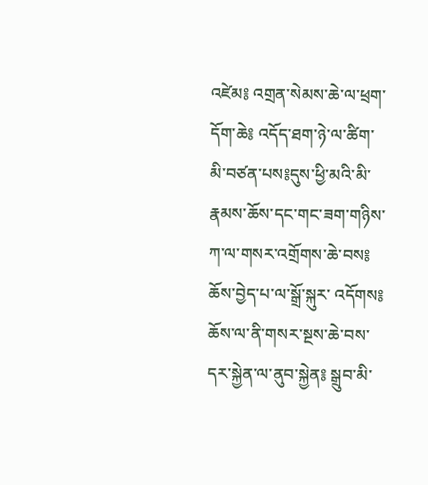འཛེམ༔ འགྲན་སེམས་ཆེ་ལ་ཕྲག་དོག་ཆེ༔ འདོད་ཐག་ཉེ་ལ་ཚིག་མི་བཙན་པས༔དུས་ཕྱི་མའི་མི་ རྣམས་ཆོས་དང་གང་ཟག་གཉིས་ཀ་ལ་གསར་འགྲོགས་ཆེ་བས༔ ཆོས་བྱེད་པ་ལ་སྒྲོ་སྐུར་ འདོགས༔ ཆོས་ལ་ནི་གསར་སྔས་ཆེ་བས་དར་སྐྱེན་ལ་ནུབ་སྐྱེན༔ སྒྲུབ་མི་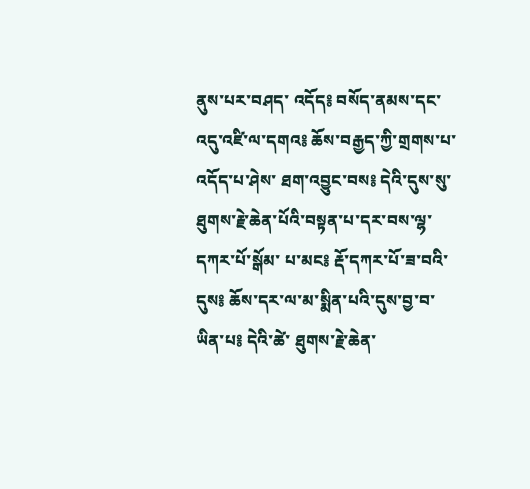ནུས་པར་བཤད་ འདོད༔ བསོད་ནམས་དང་འདུ་འཛི་ལ་དགའ༔ ཆོས་བརྒྱད་ཀྱི་གྲགས་པ་འདོད་པ་ཤེས་ ཐག་འབྱུང་བས༔ དེའི་དུས་སུ་ཐུགས་རྗེ་ཆེན་པོའི་བསྟན་པ་དར་བས་ལྷ་དཀར་པོ་སྒོམ་ པ་མང༔ རྡོ་དཀར་པོ་ཟ་བའི་དུས༔ ཆོས་དར་ལ་མ་སྨིན་པའི་དུས་བྱ་བ་ཡིན་པ༔ དེའི་ཚེ་ ཐུགས་རྗེ་ཆེན་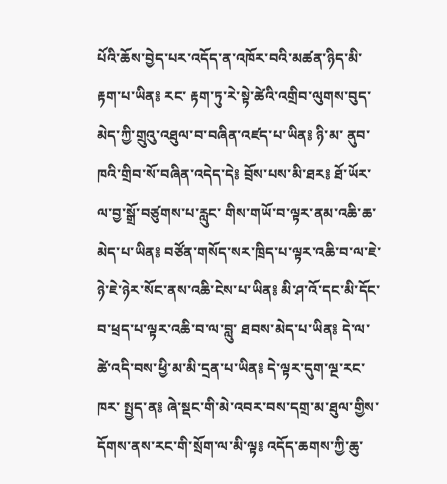པོའི་ཆོས་བྱེད་པར་འདོད་ན་འཁོར་བའི་མཚན་ཉིད་མི་རྟག་པ་ཡིན༔ རང་ རྟག་ཏུ་རེ་སྟེ་ཚེའི་འགྲིབ་ལུགས་བུད་མེད་ཀྱི་གྲུའུ་འཐུལ་བ་བཞིན་འཛད་པ་ཡིན༔ ཉི་མ་ ནུབ་ཁའི་གྲིབ་སོ་བཞིན་འདེད་དེ༔ བྲོས་པས་མི་ཐར༔ ཐོ་ཡོར་ལ་བྱ་སྒྲོ་བཙུགས་པ་རླུང་ གིས་གཡོ་བ་ལྟར་ནམ་འཆི་ཆ་མེད་པ་ཡིན༔ བཙོན་གསོད་སར་ཁྲིད་པ་ལྟར་འཆི་བ་ལ་ཇེ་ ཉེ་ཇེ་ཉེར་སོང་ནས་འཆི་ངེས་པ་ཡིན༔ མི་ཤ་འོ་དང་མི་དོང་བ་ཕྲད་པ་ལྟར་འཆི་བ་ལ་བླུ་ ཐབས་མེད་པ་ཡིན༔ དེ་ལ་ཚེ་འདི་བས་ཕྱི་མ་མི་དྲན་པ་ཡིན༔ དེ་ལྟར་དུག་ལྔ་རང་ཁར་ སྤྱད་ན༔ ཞེ་སྡང་གི་མེ་འབར་བས་དགྲ་མ་ཐུལ་གྱིས་དོགས་ནས་རང་གི་སྲོག་ལ་མི་ལྟ༔ འདོད་ཆགས་ཀྱི་ཆུ་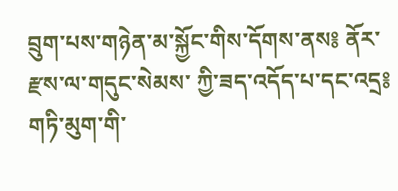བྲུག་པས་གཉེན་མ་སྐྱོང་གིས་དོགས་ནས༔ ནོར་རྫས་ལ་གདུང་སེམས་ ཀྱི་ཟད་འདོད་པ་དང་འདྲ༔ གཏི་མུག་གི་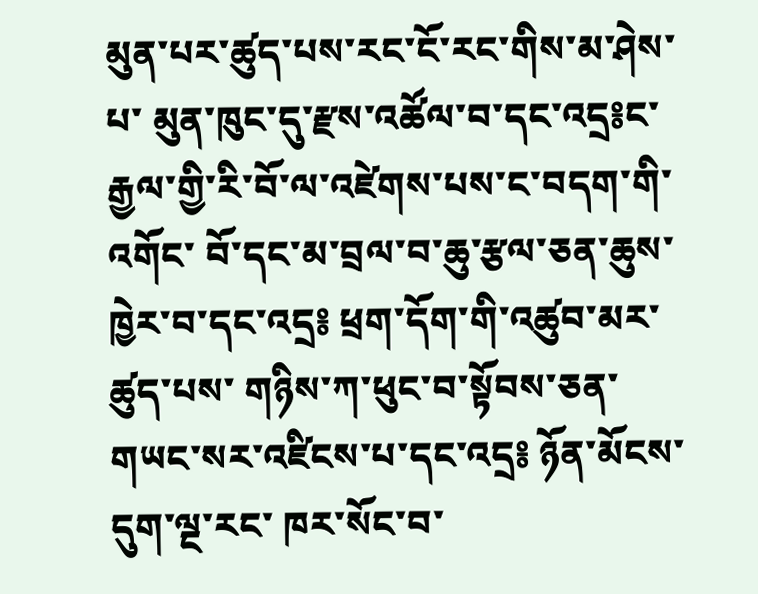མུན་པར་ཚུད་པས་རང་ངོ་རང་གིས་མ་ཤེས་པ་ མུན་ཁུང་དུ་རྫས་འཚོལ་བ་དང་འདྲ༔ང་རྒྱལ་གྱི་རི་བོ་ལ་འཛེགས་པས་ང་བདག་གི་འགོང་ བོ་དང་མ་བྲལ་བ་ཆུ་རྩལ་ཅན་ཆུས་ཁྱེར་བ་དང་འདྲ༔ ཕྲག་དོག་གི་འཚུབ་མར་ཚུད་པས་ གཉིས་ཀ་ཕུང་བ་སྟོབས་ཅན་གཡང་སར་འཛིངས་པ་དང་འདྲ༔ ཉོན་མོངས་དུག་ལྔ་རང་ ཁར་སོང་བ་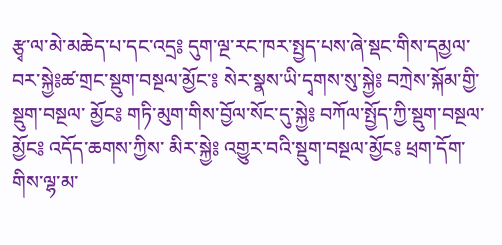རྩྭ་ལ་མེ་མཆེད་པ་དང་འདྲ༔ དུག་ལྔ་རང་ཁར་སྤྱད་པས་ཞེ་སྡང་གིས་དམྱལ་ བར་སྐྱེ༔ཚ་གྲང་སྡུག་བསྔལ་མྱོང་༔ སེར་སྣས་ཡི་དྭགས་སུ་སྐྱེ༔ བཀྲེས་སྐོམ་གྱི་སྡུག་བསྔལ་ མྱོང༔ གཏི་མུག་གིས་བྱོལ་སོང་དུ་སྐྱེ༔ བཀོལ་སྤྱོད་ཀྱི་སྡུག་བསྔལ་མྱོང༔ འདོད་ཆགས་ཀྱིས་ མིར་སྐྱེ༔ འགྱུར་བའི་སྡུག་བསྔལ་མྱོང༔ ཕྲག་དོག་གིས་ལྷ་མ་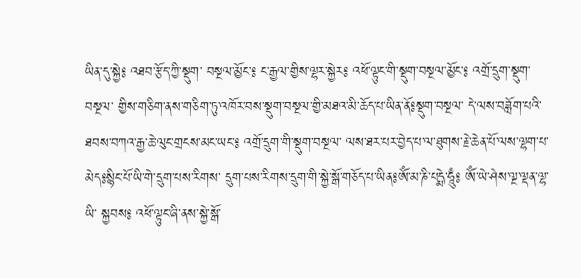ཡིན་དུ་སྐྱེ༔ འཐབ་རྩོད་ཀྱི་སྡུག་ བསྔལ་མྱོང་༔ ང་རྒྱལ་གྱིས་ལྷར་སྐྱེར༔ འཕོ་ལྟུང་གི་སྡུག་བསྔལ་མྱོང་༔ འགྲོ་དྲུག་སྡུག་བསྔལ་ གྱིས་གཅིག་ནས་གཅིག་ཏུ་འཁོར་བས་སྡུག་བསྔལ་གྱི་མཐའ་མི་ཆོད་པ་ཡིན་ནོ༔སྡུག་བསྔལ་ དེ་ལས་བཟློག་པའི་ཐབས་བཀའ་རྒྱ་ཆེ་ལུང་གྲངས་མང་ཡང་༔ འགྲོ་དྲུག་གི་སྡུག་བསྔལ་ ལས་ཐར་པར་བྱེད་པ་ལ་ཐུགས་རྗེ་ཆེན་པོ་ལས་ལྷག་པ་མེད༔སྙིང་པོ་ཡི་གེ་དྲུག་པས་རིགས་ དྲུག་པས་རིགས་དྲུག་གི་སྐྱེ་སྒོ་གཅོད་པ་ཡིན༔ༀ་མ་ཎི་པདྨེ་ཧཱུྃ༔ ༀ་ཡེ་ཤེས་ལྔ་ལྡན་ལྷ་ཡི་ སྐྱབས༔ འཕོ་ལྟུང་ཞི་ནས་སྐྱེ་སྒོ་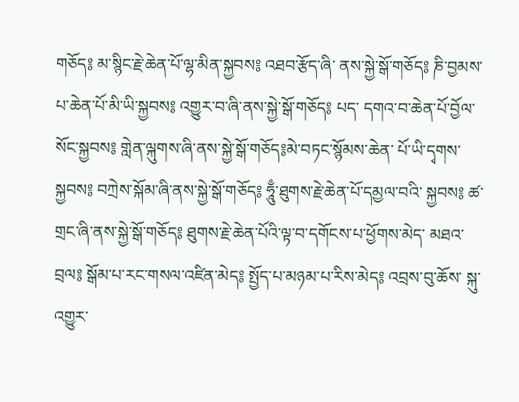གཅོད༔ མ་སྙིང་རྗེ་ཆེན་པོ་ལྷ་མིན་སྐྱབས༔ འཐབ་རྩོད་ཞི་ ནས་སྐྱེ་སྒོ་གཅོད༔ ཎི་བྱམས་པ་ཆེན་པོ་མི་ཡི་སྐྱབས༔ འགྱུར་བ་ཞི་ནས་སྐྱེ་སྒོ་གཅོད༔ པད་ དགའ་བ་ཆེན་པོ་བྱོལ་སོང་སྐྱབས༔ གླེན་ལྐུགས་ཞི་ནས་སྐྱེ་སྒོ་གཅོད༔མེ་བཏང་སྙོམས་ཆེན་ པོ་ཡི་དྭགས་སྐྱབས༔ བཀྲེས་སྐོམ་ཞི་ནས་སྐྱེ་སྒོ་གཅོད༔ ཧཱུྃ་ཐུགས་རྗེ་ཆེན་པོ་དམྱལ་བའི་ སྐྱབས༔ ཚ་གྲང་ཞི་ནས་སྐྱེ་སྒོ་གཅོད༔ ཐུགས་རྗེ་ཆེན་པོའི་ལྟ་བ་དགོངས་པ་ཕྱོགས་མེད་ མཐའ་བྲལ༔ སྒོམ་པ་རང་གསལ་འཛིན་མེད༔ སྤྱོད་པ་མཉམ་པ་རིས་མེད༔ འབྲས་བུ་ཆོས་ སྐུ་འགྱུར་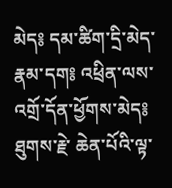མེད༔ དམ་ཚིག་དྲི་མེད་རྣམ་དག༔ འཕྲིན་ལས་འགྲོ་དོན་ཕྱོགས་མེད༔ ཐུགས་རྗེ་ ཆེན་པོའི་ལྟ་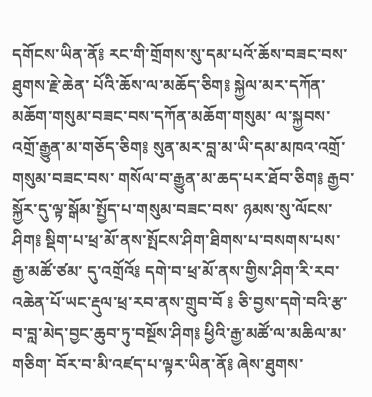དགོངས་ཡིན་ནོ༔ རང་གི་གྲོགས་སུ་དམ་པའོ་ཆོས་བཟང་བས་ཐུགས་རྗེ་ཆེན་ པོའི་ཆོས་ལ་མཆོད་ཅིག༔ སྐྱེལ་མར་དཀོན་མཆོག་གསུམ་བཟང་བས་དཀོན་མཆོག་གསུམ་ ལ་སྐྱབས་འགྲོ་རྒྱུན་མ་གཅོད་ཅིག༔ སུན་མར་བླ་མ་ཡི་དམ་མཁའ་འགྲོ་གསུམ་བཟང་བས་ གསོལ་བ་རྒྱུན་མ་ཆད་པར་ཐོབ་ཅིག༔ རྒྱབ་སྐྱོར་དུ་ལྟ་སྒོམ་སྤྱོད་པ་གསུམ་བཟང་བས་ ཉམས་སུ་ལོངས་ཤིག༔ སྡིག་པ་ཕྲ་མོ་ནས་སྤོངས་ཤིག་ཐིགས་པ་བསགས་པས་རྒྱ་མཚོ་ཙམ་ དུ་འགྲོའོ༔ དགེ་བ་ཕྲ་མོ་ནས་གྱིས་ཤིག་རི་རབ་འཆེན་པོ་ཡང་རྡུལ་ཕྲ་རབ་ནས་གྲུབ་བོ ༔ ཅི་བྱས་དགེ་བའི་རྩ་བ་བླ་མེད་བྱང་ཆུབ་ཏུ་བསྔོས་ཤིག༔ ཕྱིའི་རྒྱ་མཚོ་ལ་མཆིལ་མ་གཅིག་ བོར་བ་མི་འཛད་པ་ལྟར་ཡིན་ནོ༔ ཞེས་ཐུགས་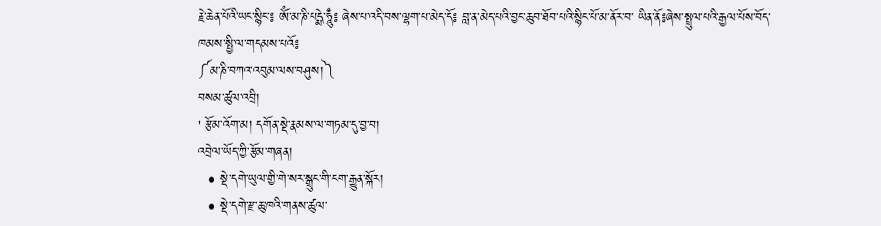རྗེ་ཆེན་པོའི་ཡང་སྙིང་༔ ༀ་མ་ཎི་པདྨེ་ཧཱུྃ༔ ཞེས་པ་འདི་བས་ལྷག་པ་མེད་དོ༔ བླ་ན་མེད་པའི་བྱང་ཆུབ་ཐོབ་པའི་སྙིང་པོ་མ་ནོར་བ་ ཡིན་ནོ༔ཞེས་སྤྲུལ་པའི་རྒྱལ་པོས་བོད་ཁམས་སྤྱི་ལ་གདམས་པའོ༔
༼མ་ཎི་བཀའ་འབུམ་ལས་བཤུས།༽
བསམ་ཚུལ་འབྲི།
' རྩོམ་འོག་མ། དགོན་སྡེ་རྣམས་ལ་གཏམ་དུ་བྱ་བ།
འབྲེལ་ཡོད་ཀྱི་རྩོམ་གཞན།
  • སྡེ་དགེ་ཡུལ་གྱི་གེ་སར་སྒྲུང་གི་ངག་རྒྱུན་སྐོར།
  • སྡེ་དགེ་རྫ་ཆུ་ཁའི་གནས་ཚུལ་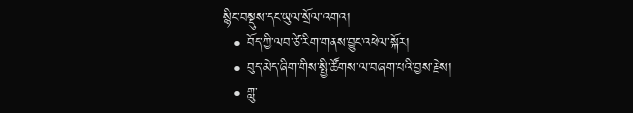སྙིང་བསྡུས་དང་ཡུལ་སྲོལ་འགའ།
  • བོད་ཀྱི་ལབ་ཙེ་རིག་གནས་བྱུང་འཕེལ་སྐོར།
  • བུད་མེད་ཞིག་གིས་སྤྱི་ཚོགས་ལ་བཞག་པའི་བྱས་རྗེས།
  • གླུ་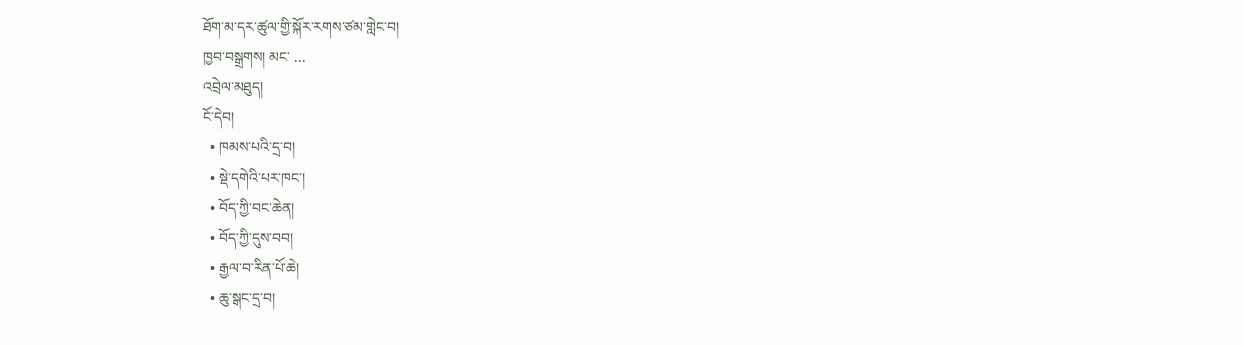ཐོག་མ་དར་ཚུལ་གྱི་སྐོར་རགས་ཙམ་གླེང་བ།
ཁྱབ་བསྒྲགས། མང་ ...
འབྲེལ་མཐུད།
ངོ་དེབ།
  • ཁམས་པའི་དྲ་བ།
  • སྡེ་དགེའི་པར་ཁང་།
  • བོད་ཀྱི་བང་ཆེན།
  • བོད་ཀྱི་དུས་བབ།
  • རྒྱལ་བ་རིན་པོ་ཆེ།
  • ཆུ་སྒང་དྲ་བ།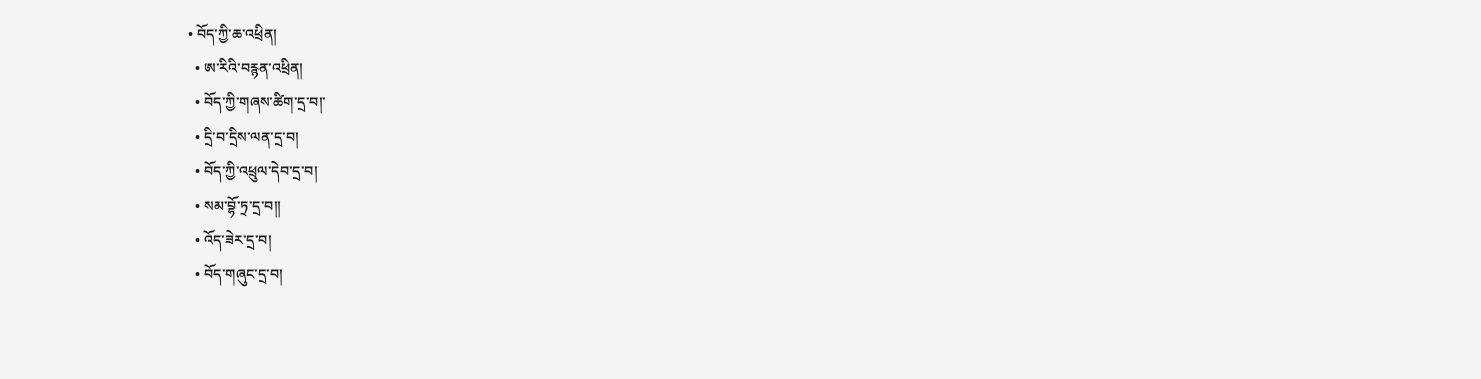• བོད་ཀྱི་ཆ་འཕྲིན།
  • ཨ་རིའི་བརྙན་འཕྲིན།
  • བོད་ཀྱི་གཞས་ཚིག་དྲ་བ།་
  • དྲི་བ་དྲིས་ལན་དྲ་བ།
  • བོད་ཀྱི་འཕྲུལ་དེབ་དྲ་བ།
  • སམ་བྷོ་ཏྲ་དྲ་བ།།
  • འོད་ཟེར་དྲ་བ།
  • བོད་གཞུང་དྲ་བ།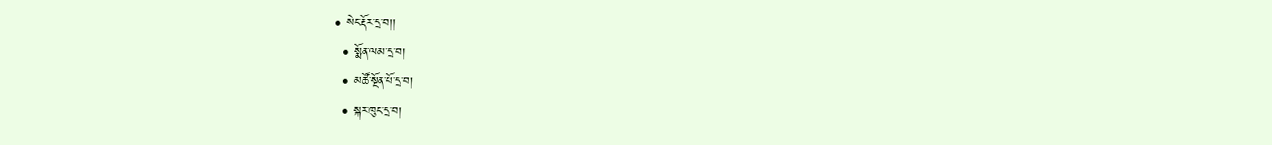• སེང་རྡོར་དྲ་བ།།
  • སྨོན་ལམ་དྲ་བ།
  • མཚོ་སྔོན་པོ་དྲ་བ།
  • སྐར་ཁུང་དྲ་བ།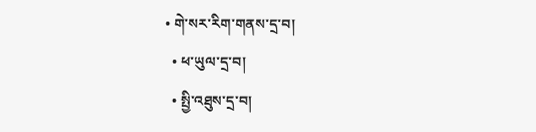• གེ་སར་རིག་གནས་དྲ་བ།
  • ཕ་ཡུལ་དྲ་བ།
  • སྤྱི་འཐུས་དྲ་བ།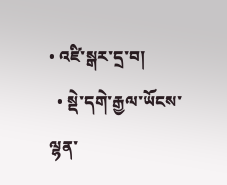• འཛི་སྒར་དྲ་བ།
  • སྡེ་དགེ་རྒྱལ་ཡོངས་ལྷན་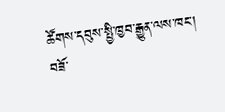ཚོགས་དབུས་སྤྱི་ཁྱབ་རྒྱུན་ལས་ཁང་།
བཟོ་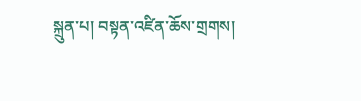སྐྲུན་པ། བསྟན་འཛིན་ཆོས་གྲགས།